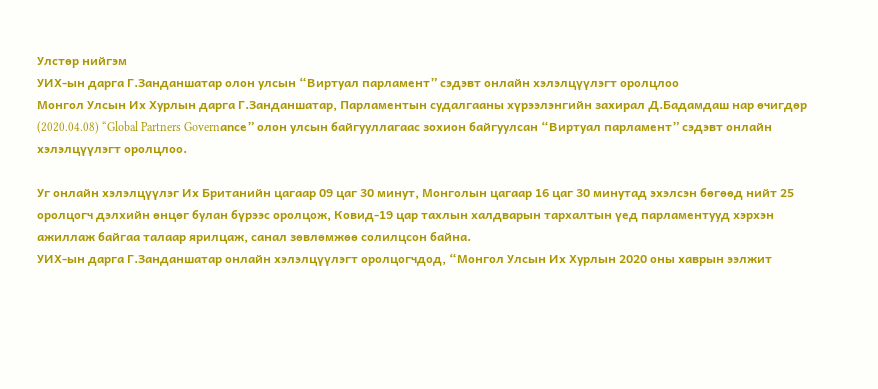Улстөр нийгэм
УИХ-ын дарга Г.Занданшатар олон улсын “Виртуал парламент” сэдэвт онлайн хэлэлцүүлэгт оролцлоо
Монгол Улсын Их Хурлын дарга Г.Занданшатар, Парламентын судалгааны хүрээлэнгийн захирал Д.Бадамдаш нар өчигдөр (2020.04.08) “Global Partners Governаnсе” олон улсын байгууллагаас зохион байгуулсан “Виртуал парламент” сэдэвт онлайн хэлэлцүүлэгт оролцлоо.

Уг онлайн хэлэлцүүлэг Их Британийн цагаар 09 цаг 30 минут, Монголын цагаар 16 цаг 30 минутад эхэлсэн бөгөөд нийт 25 оролцогч дэлхийн өнцөг булан бүрээс оролцож, Ковид-19 цар тахлын халдварын тархалтын үед парламентууд хэрхэн ажиллаж байгаа талаар ярилцаж, санал зөвлөмжөө солилцсон байна.
УИХ-ын дарга Г.Занданшатар онлайн хэлэлцүүлэгт оролцогчдод, “Монгол Улсын Их Хурлын 2020 оны хаврын ээлжит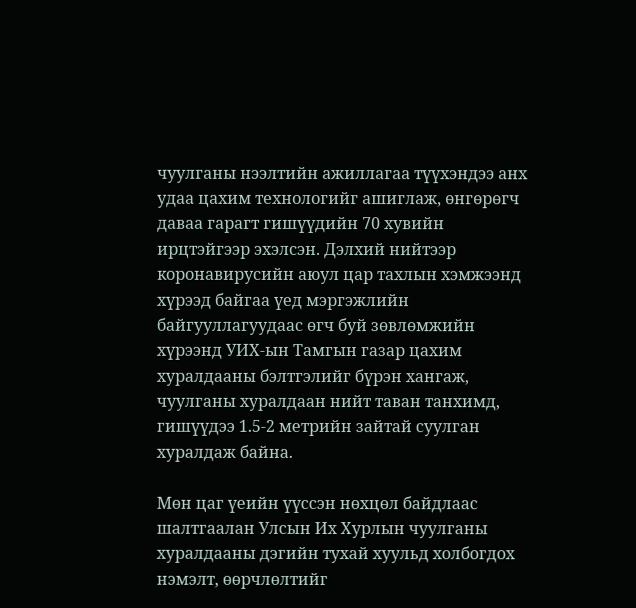чуулганы нээлтийн ажиллагаа түүхэндээ анх удаа цахим технологийг ашиглаж, өнгөрөгч даваа гарагт гишүүдийн 70 хувийн ирцтэйгээр эхэлсэн. Дэлхий нийтээр коронавирусийн аюул цар тахлын хэмжээнд хүрээд байгаа үед мэргэжлийн байгууллагуудаас өгч буй зөвлөмжийн хүрээнд УИХ-ын Тамгын газар цахим хуралдааны бэлтгэлийг бүрэн хангаж, чуулганы хуралдаан нийт таван танхимд, гишүүдээ 1.5-2 метрийн зайтай суулган хуралдаж байна.

Мөн цаг үеийн үүссэн нөхцөл байдлаас шалтгаалан Улсын Их Хурлын чуулганы хуралдааны дэгийн тухай хуульд холбогдох нэмэлт, өөрчлөлтийг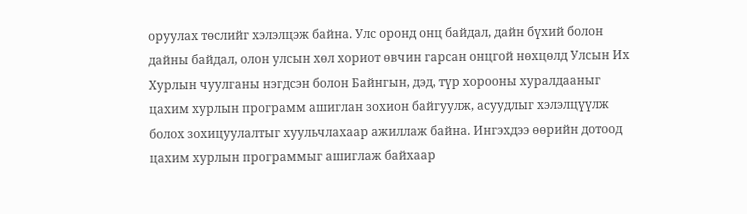оруулах төслийг хэлэлцэж байна. Улс оронд онц байдал, дайн бүхий болон дайны байдал, олон улсын хөл хориот өвчин гарсан онцгой нөхцөлд Улсын Их Хурлын чуулганы нэгдсэн болон Байнгын, дэд, түр хорооны хуралдааныг цахим хурлын программ ашиглан зохион байгуулж, асуудлыг хэлэлцүүлж болох зохицуулалтыг хуульчлахаар ажиллаж байна. Ингэхдээ өөрийн дотоод цахим хурлын программыг ашиглаж байхаар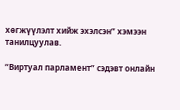хөгжүүлэлт хийж эхэлсэн” хэмээн танилцуулав.

“Виртуал парламент” сэдэвт онлайн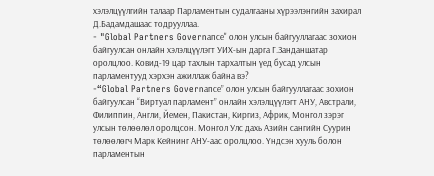хэлэлцүүлгийн талаар Парламентын судалгааны хүрээлэнгийн захирал Д.Бадамдашаас тодрууллаа.
- "Global Partners Governаnсе" олон улсын байгууллагаас зохион байгуулсан онлайн хэлэлцүүлэгт УИХ-ын дарга Г.Занданшатар оролцлоо. Ковид-19 цар тахлын тархалтын үед бусад улсын парламентууд хэрхэн ажиллаж байна вэ?
-“Global Partners Governаnсе” олон улсын байгууллагаас зохион байгуулсан “Виртуал парламент” онлайн хэлэлцүүлэгт АНУ, Австрали, Филиппин, Англи, Йемен, Пакистан, Киргиз, Африк, Монгол зэрэг улсын төлөөлөл оролцсон. Монгол Улс дахь Азийн сангийн Суурин төлөөлөгч Марк Кейнинг АНУ-аас оролцлоо. Үндсэн хууль болон парламентын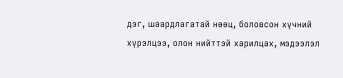дэг, шаардлагатай нөөц, боловсон хүчний хүрэлцээ, олон нийттэй харилцах, мэдээлэл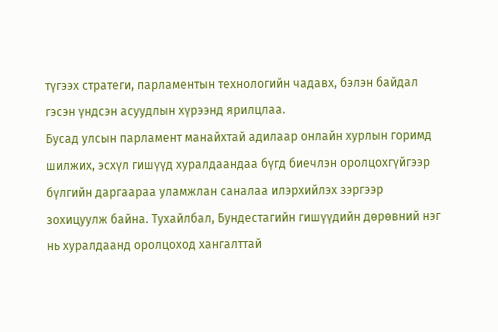түгээх стратеги, парламентын технологийн чадавх, бэлэн байдал гэсэн үндсэн асуудлын хүрээнд ярилцлаа.
Бусад улсын парламент манайхтай адилаар онлайн хурлын горимд шилжих, эсхүл гишүүд хуралдаандаа бүгд биечлэн оролцохгүйгээр бүлгийн даргаараа уламжлан саналаа илэрхийлэх зэргээр зохицуулж байна. Тухайлбал, Бундестагийн гишүүдийн дөрөвний нэг нь хуралдаанд оролцоход хангалттай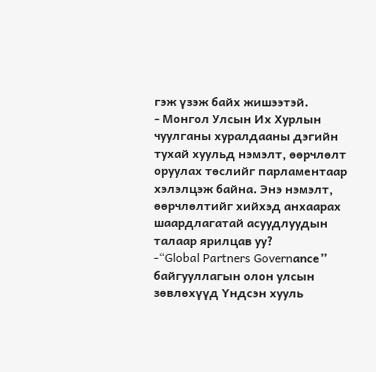гэж үзэж байх жишээтэй.
- Монгол Улсын Их Хурлын чуулганы хуралдааны дэгийн тухай хуульд нэмэлт, өөрчлөлт оруулах төслийг парламентаар хэлэлцэж байна. Энэ нэмэлт, өөрчлөлтийг хийхэд анхаарах шаардлагатай асуудлуудын талаар ярилцав уу?
-“Global Partners Governаnсе” байгууллагын олон улсын зөвлөхүүд Үндсэн хууль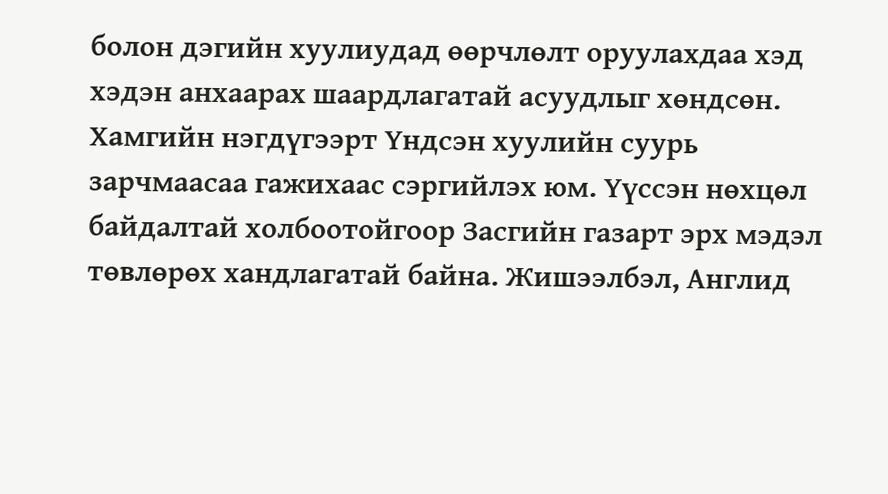болон дэгийн хуулиудад өөрчлөлт оруулахдаа хэд хэдэн анхаарах шаардлагатай асуудлыг хөндсөн. Хамгийн нэгдүгээрт Үндсэн хуулийн суурь зарчмаасаа гажихаас сэргийлэх юм. Үүссэн нөхцөл байдалтай холбоотойгоор Засгийн газарт эрх мэдэл төвлөрөх хандлагатай байна. Жишээлбэл, Англид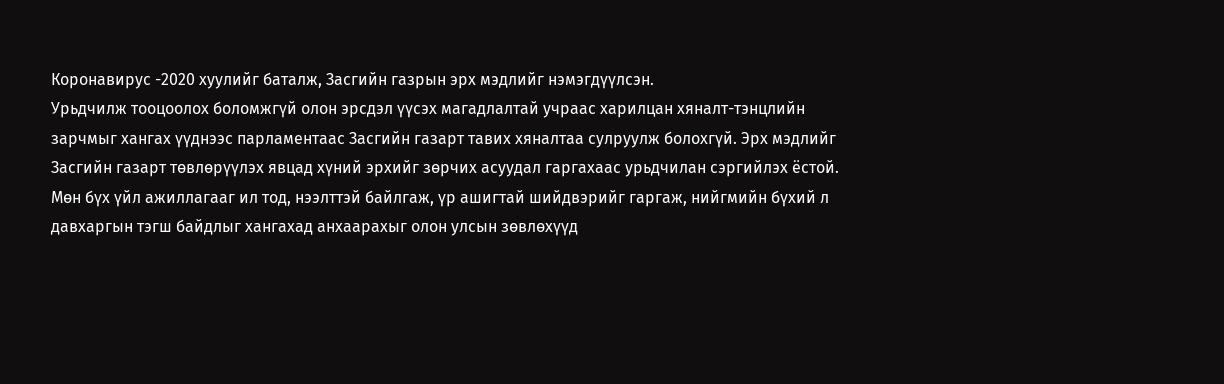Коронавирус -2020 хуулийг баталж, Засгийн газрын эрх мэдлийг нэмэгдүүлсэн.
Урьдчилж тооцоолох боломжгүй олон эрсдэл үүсэх магадлалтай учраас харилцан хяналт-тэнцлийн зарчмыг хангах үүднээс парламентаас Засгийн газарт тавих хяналтаа сулруулж болохгүй. Эрх мэдлийг Засгийн газарт төвлөрүүлэх явцад хүний эрхийг зөрчих асуудал гаргахаас урьдчилан сэргийлэх ёстой. Мөн бүх үйл ажиллагааг ил тод, нээлттэй байлгаж, үр ашигтай шийдвэрийг гаргаж, нийгмийн бүхий л давхаргын тэгш байдлыг хангахад анхаарахыг олон улсын зөвлөхүүд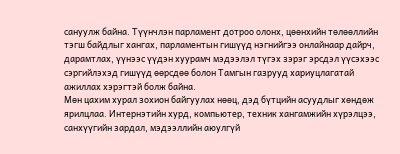сануулж байна. Түүнчлэн парламент дотроо олонх, цөөнхийн төлөөллийн тэгш байдлыг хангах, парламентын гишүүд нэгнийгээ онлайнаар дайрч, дарамтлах, үүнээс үүдэн хуурамч мэдээлэл түгэх зэрэг эрсдэл үүсэхээс сэргийлэхэд гишүүд өөрсдөө болон Тамгын газрууд хариуцлагатай ажиллах хэрэгтэй болж байна.
Мөн цахим хурал зохион байгуулах нөөц, дэд бүтцийн асуудлыг хөндөж ярилцлаа. Интернэтийн хурд, компьютер, техник хангамжийн хүрэлцээ, санхүүгийн зардал, мэдээллийн аюулгүй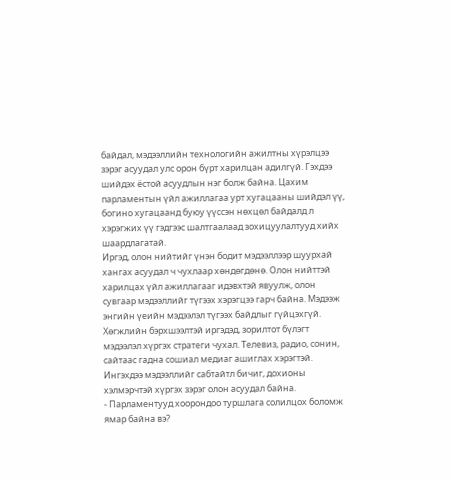байдал, мэдээллийн технологийн ажилтны хүрэлцээ зэрэг асуудал улс орон бүрт харилцан адилгүй. Гэхдээ шийдэх ёстой асуудлын нэг болж байна. Цахим парламентын үйл ажиллагаа урт хугацааны шийдэл үү, богино хугацаанд буюу үүссэн нөхцөл байдалд л хэрэгжих үү гэдгээс шалтгаалаад зохицуулалтууд хийх шаардлагатай.
Иргэд, олон нийтийг үнэн бодит мэдээллээр шуурхай хангах асуудал ч чухлаар хөндөгдөнө. Олон нийттэй харилцах үйл ажиллагааг идэвхтэй явуулж, олон сувгаар мэдээллийг түгээх хэрэгцээ гарч байна. Мэдээж энгийн үеийн мэдээлэл түгээх байдлыг гүйцэхгүй. Хөгжлийн бэрхшээлтэй иргэдэд, зорилтот бүлэгт мэдээлэл хүргэх стратеги чухал. Телевиз, радио, сонин, сайтаас гадна сошиал медиаг ашиглах хэрэгтэй. Ингэхдээ мэдээллийг сабтайтл бичиг, дохионы хэлмэрчтэй хүргэх зэрэг олон асуудал байна.
- Парламентууд хоорондоо туршлага солилцох боломж ямар байна вэ?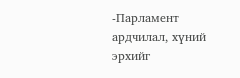-Парламент ардчилал, хүний эрхийг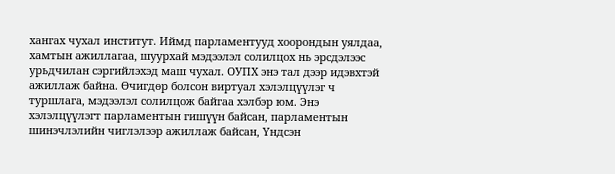хангах чухал институт. Иймд парламентууд хоорондын уялдаа, хамтын ажиллагаа, шуурхай мэдээлэл солилцох нь эрсдэлээс урьдчилан сэргийлэхэд маш чухал. ОУПХ энэ тал дээр идэвхтэй ажиллаж байна. Өчигдөр болсон виртуал хэлэлцүүлэг ч туршлага, мэдээлэл солилцож байгаа хэлбэр юм. Энэ хэлэлцүүлэгт парламентын гишүүн байсан, парламентын шинэчлэлийн чиглэлээр ажиллаж байсан, Үндсэн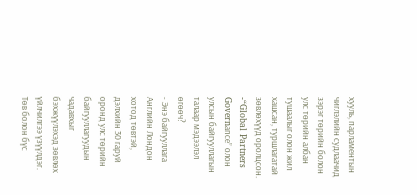хууль, парламентын чиглэлийн судлаачид зэрэг төрийн болон улс төрийн албан тушаалыг олон жил хашсан, туршлагатай зөвлөхүүд оролцсон.
-“Global Partners Governаnсе” олон улсын байгууллагын талаар мэдээлэл өгөөч?
- Энэ байгууллага Английн Лондон хотод төвтэй, дэлхийн 30 гаруй оронд улс төрийн байгууллагуудын чадавхыг бэхжүүлэхэд зөвлөх үйлчилгээ үзүүлдэг. Төв болон бүс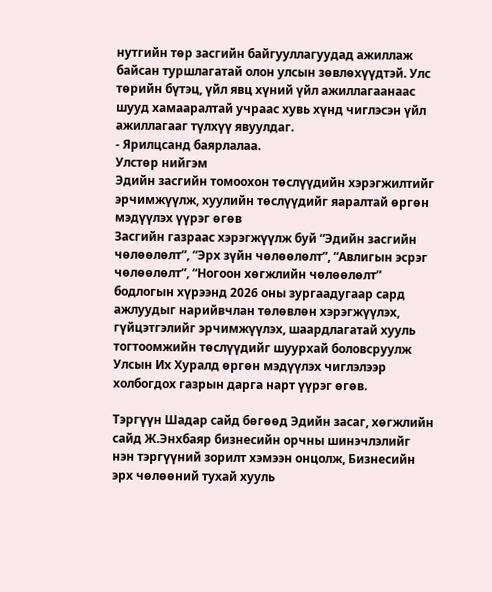нутгийн төр засгийн байгууллагуудад ажиллаж байсан туршлагатай олон улсын зөвлөхүүдтэй. Улс төрийн бүтэц, үйл явц хүний үйл ажиллагаанаас шууд хамааралтай учраас хувь хүнд чиглэсэн үйл ажиллагааг түлхүү явуулдаг.
- Ярилцсанд баярлалаа.
Улстөр нийгэм
Эдийн засгийн томоохон төслүүдийн хэрэгжилтийг эрчимжүүлж, хуулийн төслүүдийг яаралтай өргөн мэдүүлэх үүрэг өгөв
Засгийн газраас хэрэгжүүлж буй “Эдийн засгийн чөлөөлөлт”, “Эрх зүйн чөлөөлөлт”, “Авлигын эсрэг чөлөөлөлт”, “Ногоон хөгжлийн чөлөөлөлт” бодлогын хүрээнд 2026 оны зургаадугаар сард ажлуудыг нарийвчлан төлөвлөн хэрэгжүүлэх, гүйцэтгэлийг эрчимжүүлэх, шаардлагатай хууль тогтоомжийн төслүүдийг шуурхай боловсруулж Улсын Их Хуралд өргөн мэдүүлэх чиглэлээр холбогдох газрын дарга нарт үүрэг өгөв.

Тэргүүн Шадар сайд бөгөөд Эдийн засаг, хөгжлийн сайд Ж.Энхбаяр бизнесийн орчны шинэчлэлийг нэн тэргүүний зорилт хэмээн онцолж, Бизнесийн эрх чөлөөний тухай хууль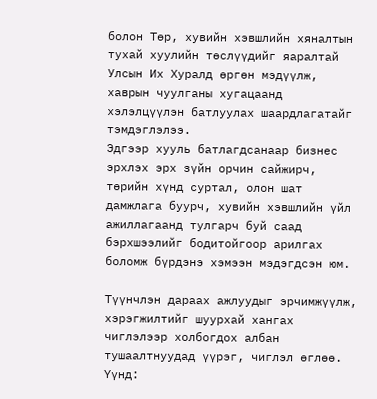болон Төр, хувийн хэвшлийн хяналтын тухай хуулийн төслүүдийг яаралтай Улсын Их Хуралд өргөн мэдүүлж, хаврын чуулганы хугацаанд хэлэлцүүлэн батлуулах шаардлагатайг тэмдэглэлээ.
Эдгээр хууль батлагдсанаар бизнес эрхлэх эрх зүйн орчин сайжирч, төрийн хүнд суртал, олон шат дамжлага буурч, хувийн хэвшлийн үйл ажиллагаанд тулгарч буй саад бэрхшээлийг бодитойгоор арилгах боломж бүрдэнэ хэмээн мэдэгдсэн юм.

Түүнчлэн дараах ажлуудыг эрчимжүүлж, хэрэгжилтийг шуурхай хангах чиглэлээр холбогдох албан тушаалтнуудад үүрэг, чиглэл өглөө. Үүнд: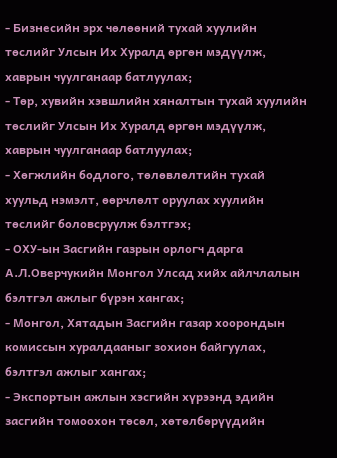- Бизнесийн эрх чөлөөний тухай хуулийн төслийг Улсын Их Хуралд өргөн мэдүүлж, хаврын чуулганаар батлуулах;
- Төр, хувийн хэвшлийн хяналтын тухай хуулийн төслийг Улсын Их Хуралд өргөн мэдүүлж, хаврын чуулганаар батлуулах;
- Хөгжлийн бодлого, төлөвлөлтийн тухай хуульд нэмэлт, өөрчлөлт оруулах хуулийн төслийг боловсруулж бэлтгэх;
- ОХУ-ын Засгийн газрын орлогч дарга А.Л.Оверчукийн Монгол Улсад хийх айлчлалын бэлтгэл ажлыг бүрэн хангах;
- Монгол, Хятадын Засгийн газар хоорондын комиссын хуралдааныг зохион байгуулах, бэлтгэл ажлыг хангах;
- Экспортын ажлын хэсгийн хүрээнд эдийн засгийн томоохон төсөл, хөтөлбөрүүдийн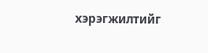хэрэгжилтийг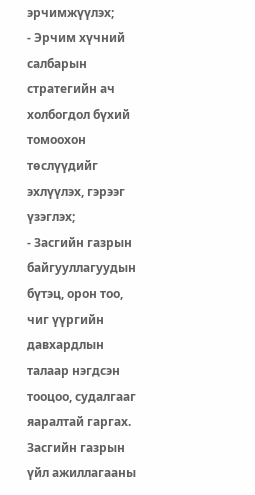эрчимжүүлэх;
- Эрчим хүчний салбарын стратегийн ач холбогдол бүхий томоохон төслүүдийг эхлүүлэх, гэрээг үзэглэх;
- Засгийн газрын байгууллагуудын бүтэц, орон тоо, чиг үүргийн давхардлын талаар нэгдсэн тооцоо, судалгааг яаралтай гаргах.
Засгийн газрын үйл ажиллагааны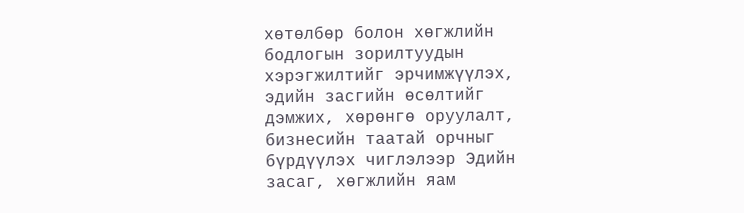хөтөлбөр болон хөгжлийн бодлогын зорилтуудын хэрэгжилтийг эрчимжүүлэх, эдийн засгийн өсөлтийг дэмжих, хөрөнгө оруулалт, бизнесийн таатай орчныг бүрдүүлэх чиглэлээр Эдийн засаг, хөгжлийн яам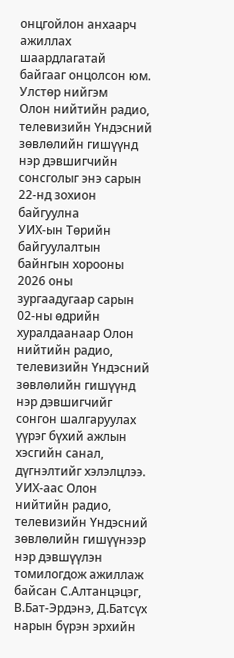онцгойлон анхаарч ажиллах шаардлагатай байгааг онцолсон юм.
Улстөр нийгэм
Олон нийтийн радио, телевизийн Үндэсний зөвлөлийн гишүүнд нэр дэвшигчийн сонсголыг энэ сарын 22-нд зохион байгуулна
УИХ-ын Төрийн байгуулалтын байнгын хорооны 2026 оны зургаадугаар сарын 02-ны өдрийн хуралдаанаар Олон нийтийн радио, телевизийн Үндэсний зөвлөлийн гишүүнд нэр дэвшигчийг сонгон шалгаруулах үүрэг бүхий ажлын хэсгийн санал, дүгнэлтийг хэлэлцлээ.
УИХ-аас Олон нийтийн радио, телевизийн Үндэсний зөвлөлийн гишүүнээр нэр дэвшүүлэн томилогдож ажиллаж байсан С.Алтанцэцэг, В.Бат-Эрдэнэ, Д.Батсүх нарын бүрэн эрхийн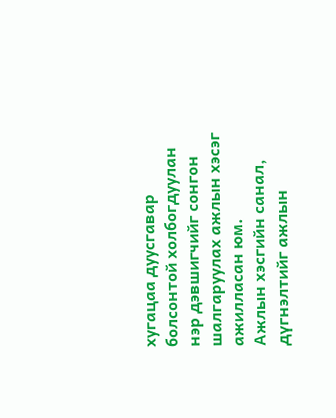хугацаа дуусгавар болсонтой холбогдуулан нэр дэвшигчийг сонгон шалгаруулах ажлын хэсэг ажилласан юм.
Ажлын хэсгийн санал, дүгнэлтийг ажлын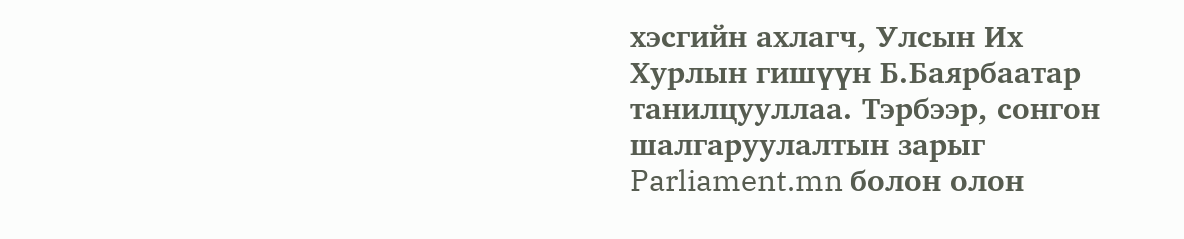хэсгийн ахлагч, Улсын Их Хурлын гишүүн Б.Баярбаатар танилцууллаа. Тэрбээр, сонгон шалгаруулалтын зарыг Parliament.mn болон олон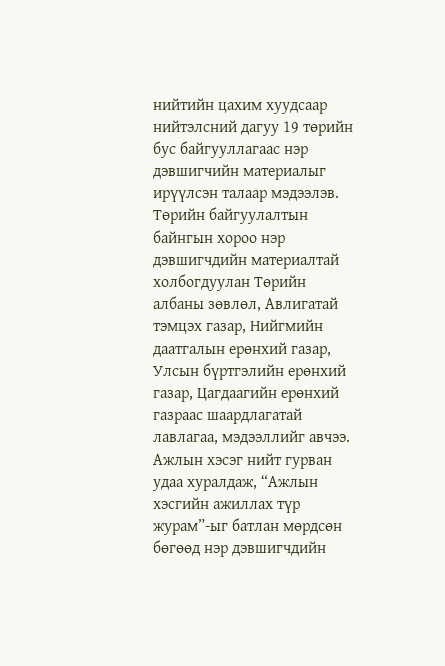нийтийн цахим хуудсаар нийтэлсний дагуу 19 төрийн бус байгууллагаас нэр дэвшигчийн материалыг ирүүлсэн талаар мэдээлэв.
Төрийн байгуулалтын байнгын хороо нэр дэвшигчдийн материалтай холбогдуулан Төрийн албаны зөвлөл, Авлигатай тэмцэх газар, Нийгмийн даатгалын ерөнхий газар, Улсын бүртгэлийн ерөнхий газар, Цагдаагийн ерөнхий газраас шаардлагатай лавлагаа, мэдээллийг авчээ.
Ажлын хэсэг нийт гурван удаа хуралдаж, “Ажлын хэсгийн ажиллах түр журам”-ыг батлан мөрдсөн бөгөөд нэр дэвшигчдийн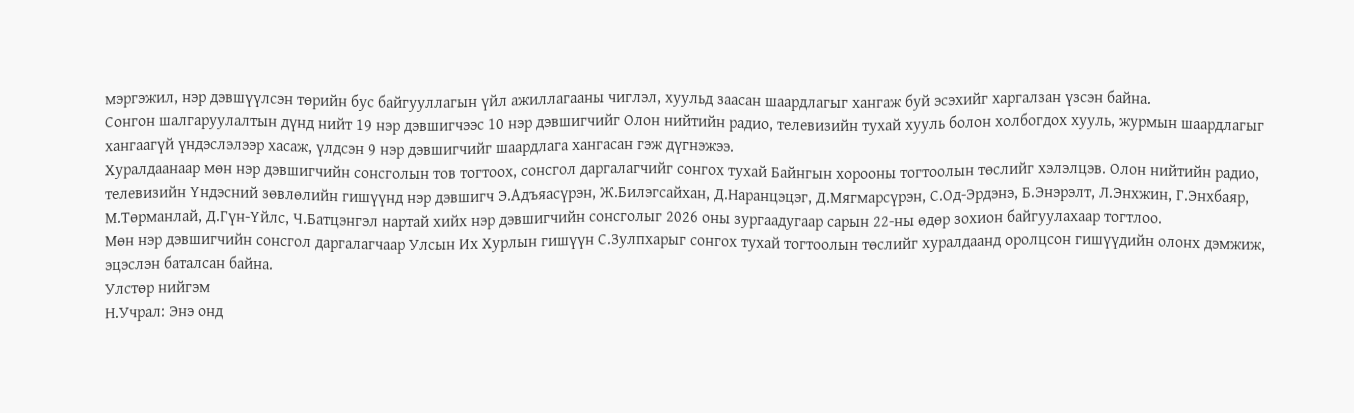мэргэжил, нэр дэвшүүлсэн төрийн бус байгууллагын үйл ажиллагааны чиглэл, хуульд заасан шаардлагыг хангаж буй эсэхийг харгалзан үзсэн байна.
Сонгон шалгаруулалтын дүнд нийт 19 нэр дэвшигчээс 10 нэр дэвшигчийг Олон нийтийн радио, телевизийн тухай хууль болон холбогдох хууль, журмын шаардлагыг хангаагүй үндэслэлээр хасаж, үлдсэн 9 нэр дэвшигчийг шаардлага хангасан гэж дүгнэжээ.
Хуралдаанаар мөн нэр дэвшигчийн сонсголын тов тогтоох, сонсгол даргалагчийг сонгох тухай Байнгын хорооны тогтоолын төслийг хэлэлцэв. Олон нийтийн радио, телевизийн Үндэсний зөвлөлийн гишүүнд нэр дэвшигч Э.Адъяасүрэн, Ж.Билэгсайхан, Д.Наранцэцэг, Д.Мягмарсүрэн, С.Од-Эрдэнэ, Б.Энэрэлт, Л.Энхжин, Г.Энхбаяр, М.Төрманлай, Д.Гүн-Үйлс, Ч.Батцэнгэл нартай хийх нэр дэвшигчийн сонсголыг 2026 оны зургаадугаар сарын 22-ны өдөр зохион байгуулахаар тогтлоо.
Мөн нэр дэвшигчийн сонсгол даргалагчаар Улсын Их Хурлын гишүүн С.Зулпхарыг сонгох тухай тогтоолын төслийг хуралдаанд оролцсон гишүүдийн олонх дэмжиж, эцэслэн баталсан байна.
Улстөр нийгэм
Н.Учрал: Энэ онд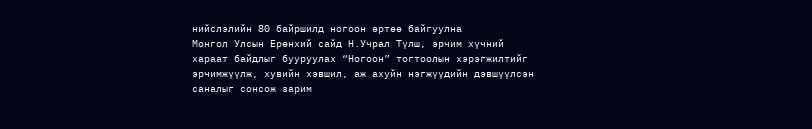нийслэлийн 80 байршилд ногоон өртөө байгуулна
Монгол Улсын Ерөнхий сайд Н.Учрал Түлш, эрчим хүчний хараат байдлыг бууруулах “Ногоон” тогтоолын хэрэгжилтийг эрчимжүүлж, хувийн хэвшил, аж ахуйн нэгжүүдийн дэвшүүлсэн саналыг сонсож зарим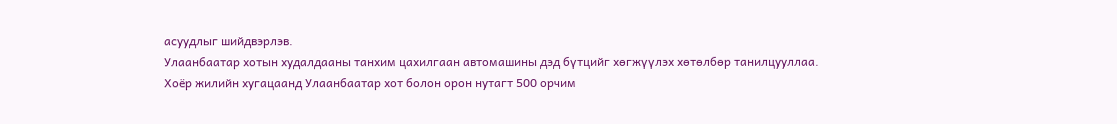асуудлыг шийдвэрлэв.
Улаанбаатар хотын худалдааны танхим цахилгаан автомашины дэд бүтцийг хөгжүүлэх хөтөлбөр танилцууллаа.
Хоёр жилийн хугацаанд Улаанбаатар хот болон орон нутагт 500 орчим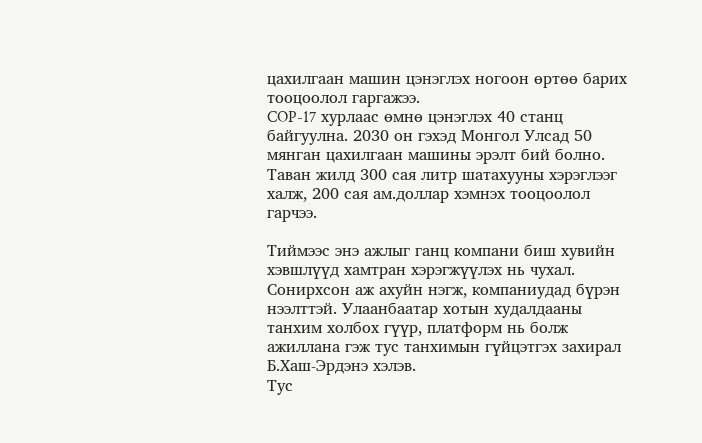цахилгаан машин цэнэглэх ногоон өртөө барих тооцоолол гаргажээ.
COP-17 хурлаас өмнө цэнэглэх 40 станц байгуулна. 2030 он гэхэд Монгол Улсад 50 мянган цахилгаан машины эрэлт бий болно.
Таван жилд 300 сая литр шатахууны хэрэглээг халж, 200 сая ам.доллар хэмнэх тооцоолол гарчээ.

Тиймээс энэ ажлыг ганц компани биш хувийн хэвшлүүд хамтран хэрэгжүүлэх нь чухал. Сонирхсон аж ахуйн нэгж, компаниудад бүрэн нээлттэй. Улаанбаатар хотын худалдааны танхим холбох гүүр, платформ нь болж ажиллана гэж тус танхимын гүйцэтгэх захирал Б.Хаш-Эрдэнэ хэлэв.
Тус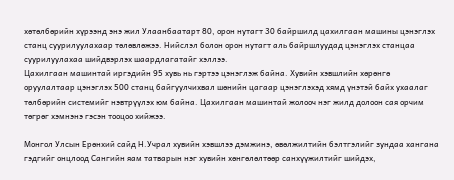хөтөлбөрийн хүрээнд энэ жил Улаанбаатарт 80, орон нутагт 30 байршилд цахилгаан машины цэнэглэх станц суурилуулахаар төлөвлөжээ. Нийслэл болон орон нутагт аль байршлуудад цэнэглэх станцаа суурилуулахаа шийдвэрлэх шаардлагатайг хэллээ.
Цахилгаан машинтай иргэдийн 95 хувь нь гэртээ цэнэглэж байна. Хувийн хэвшлийн хөрөнгө оруулалтаар цэнэглэх 500 станц байгуулчихвал шөнийн цагаар цэнэглэхэд хямд үнэтэй байх ухаалаг төлбөрийн системийг нэвтрүүлэх юм байна. Цахилгаан машинтай жолооч нэг жилд долоон сая орчим төгрөг хэмнэнэ гэсэн тооцоо хийжээ.

Монгол Улсын Ерөнхий сайд Н.Учрал хувийн хэвшлээ дэмжинэ, өвөлжилтийн бэлтгэлийг зундаа хангана гэдгийг онцлоод Сангийн яам татварын нэг хувийн хөнгөлөлтөөр санхүүжилтийг шийдэх,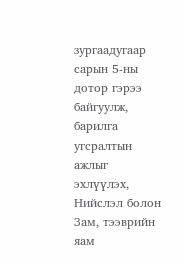зургаадугаар сарын 5-ны дотор гэрээ байгуулж, барилга угсралтын ажлыг эхлүүлэх, Нийслэл болон Зам, тээврийн яам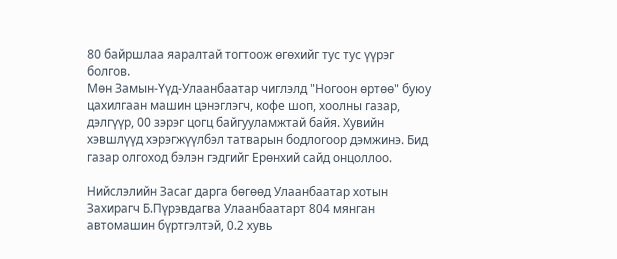80 байршлаа яаралтай тогтоож өгөхийг тус тус үүрэг болгов.
Мөн Замын-Үүд-Улаанбаатар чиглэлд "Ногоон өртөө" буюу цахилгаан машин цэнэглэгч, кофе шоп, хоолны газар, дэлгүүр, 00 зэрэг цогц байгууламжтай байя. Хувийн хэвшлүүд хэрэгжүүлбэл татварын бодлогоор дэмжинэ. Бид газар олгоход бэлэн гэдгийг Ерөнхий сайд онцоллоо.

Нийслэлийн Засаг дарга бөгөөд Улаанбаатар хотын Захирагч Б.Пүрэвдагва Улаанбаатарт 804 мянган автомашин бүртгэлтэй, 0.2 хувь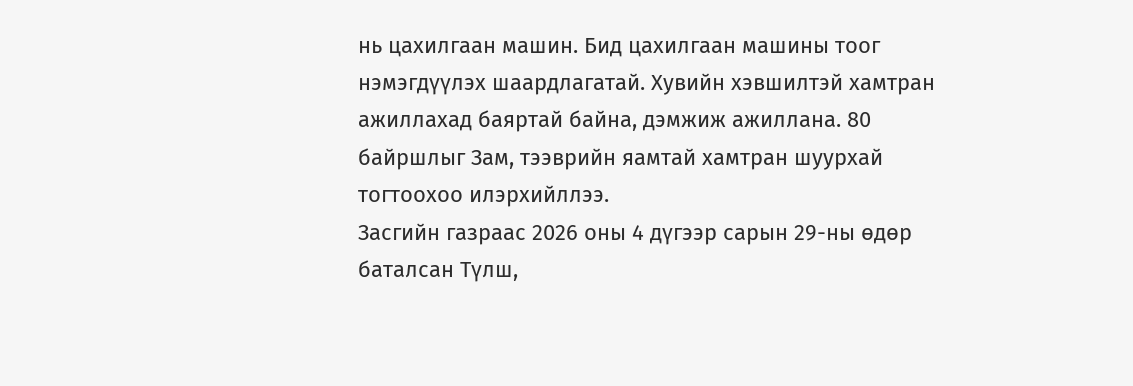нь цахилгаан машин. Бид цахилгаан машины тоог нэмэгдүүлэх шаардлагатай. Хувийн хэвшилтэй хамтран ажиллахад баяртай байна, дэмжиж ажиллана. 80 байршлыг Зам, тээврийн яамтай хамтран шуурхай тогтоохоо илэрхийллээ.
Засгийн газраас 2026 оны 4 дүгээр сарын 29-ны өдөр баталсан Түлш,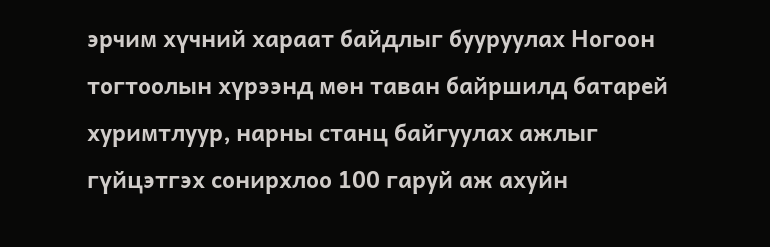эрчим хүчний хараат байдлыг бууруулах Ногоон тогтоолын хүрээнд мөн таван байршилд батарей хуримтлуур, нарны станц байгуулах ажлыг гүйцэтгэх сонирхлоо 100 гаруй аж ахуйн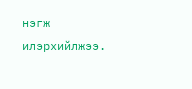нэгж илэрхийлжээ.